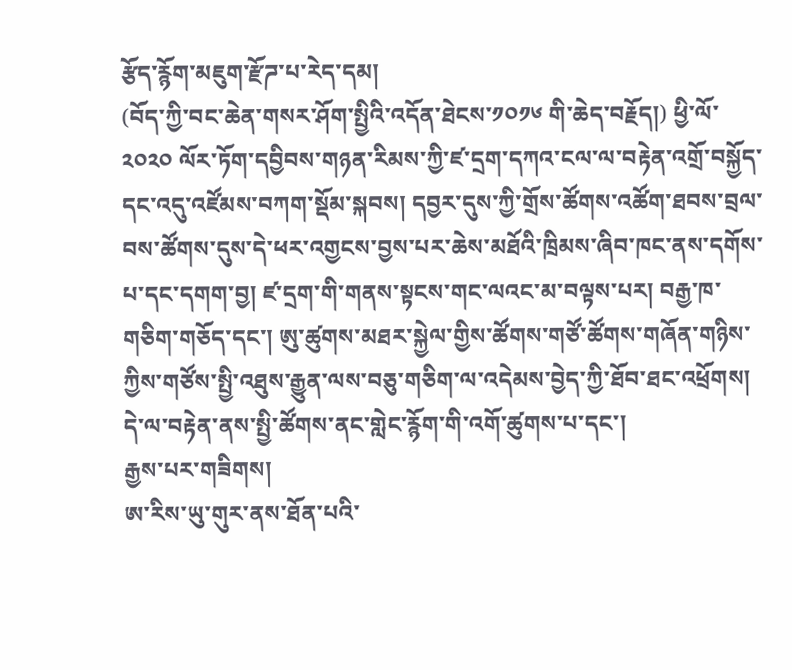རྩོད་རྙོག་མཇུག་རྫོཌ་པ་རེད་དམ།
(བོད་ཀྱི་བང་ཆེན་གསར་ཤོག་སྤྱིའི་འདོན་ཐེངས་༡༠༡༦ གི་ཆེད་བརྗོད།) ཕྱི་ལོ་༢༠༢༠ ལོར་ཏོག་དབྱིབས་གཉན་རིམས་ཀྱི་ཛ་དྲག་དཀའ་ངལ་ལ་བརྟེན་འགྲོ་བསྐྱོད་དང་འདུ་འཛོམས་བཀག་སྡོམ་སྐབས། དབྱར་དུས་ཀྱི་གྲོས་ཚོགས་འཚོག་ཐབས་བྲལ་བས་ཚོགས་དུས་དེ་ཕར་འགྱངས་བྱས་པར་ཆེས་མཐོའི་ཁྲིམས་ཞིབ་ཁང་ནས་དགོས་པ་དང་དགག་བྱ། ཛ་དྲག་གི་གནས་སྟངས་གང་ལའང་མ་བལྟས་པར། བརྒྱ་ཁ་གཅིག་གཅོད་དང་། ཨུ་ཚུགས་མཐར་སྐྱེལ་གྱིས་ཚོགས་གཙོ་ཚོགས་གཞོན་གཉིས་ཀྱིས་གཙོས་སྤྱི་འཐུས་རྒྱུན་ལས་བཅུ་གཅིག་ལ་འདེམས་བྱེད་ཀྱི་ཐོབ་ཐང་འཕྲོགས། དེ་ལ་བརྟེན་ནས་སྤྱི་ཚོགས་ནང་གླེང་རྙོག་གི་འགོ་ཚུགས་པ་དང་།
རྒྱས་པར་གཟིགས།
ཨ་རིས་ཡུ་གུར་ནས་ཐོན་པའི་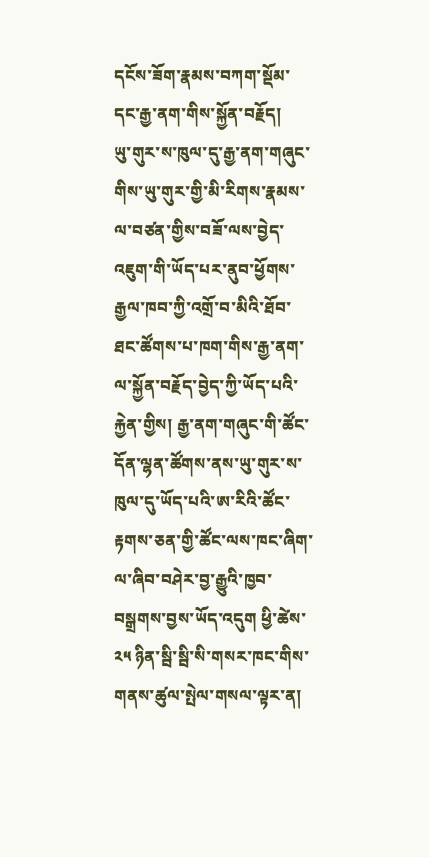དངོས་ཟོག་རྣམས་བཀག་སྡོམ་དང་རྒྱ་ནག་གིས་སྐྱོན་བརྗོད།
ཡུ་གུར་ས་ཁུལ་དུ་རྒྱ་ནག་གཞུང་གིས་ཡུ་གུར་གྱི་མི་རིགས་རྣམས་ལ་བཙན་གྱིས་བཟོ་ལས་བྱེད་འཇུག་གི་ཡོད་པར་ནུབ་ཕྱོགས་རྒྱལ་ཁབ་ཀྱི་འགྲོ་བ་མིའི་ཐོབ་ཐང་ཚོགས་པ་ཁག་གིས་རྒྱ་ནག་ལ་སྐྱོན་བརྗོད་བྱེད་ཀྱི་ཡོད་པའི་རྐྱེན་གྱིས། རྒྱ་ནག་གཞུང་གི་ཚོང་དོན་ལྷན་ཚོགས་ནས་ཡུ་གུར་ས་ཁུལ་དུ་ཡོད་པའི་ཨ་རིའི་ཚོང་རྟགས་ཅན་གྱི་ཚོང་ལས་ཁང་ཞིག་ལ་ཞིབ་བཤེར་བྱ་རྒྱུའི་ཁྱབ་བསྒྲགས་བྱས་ཡོད་འདུག ཕྱི་ཚེས་༢༥ ཉིན་སྦི་སྦི་སི་གསར་ཁང་གིས་གནས་ཚུལ་སྤེལ་གསལ་ལྟར་ན།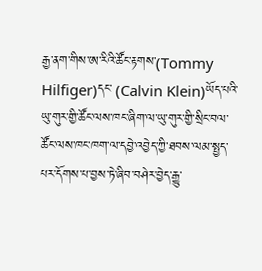རྒྱ་ནག་གིས་ཨ་རིའི་ཚོང་རྟགས་(Tommy Hilfiger)དང་ (Calvin Klein)ཡོད་པའི་ཡུ་གུར་གྱི་ཚོང་ལས་ཁང་ཞིག་ལ་ཡུ་གུར་གྱི་སྲིང་བལ་ཚོང་ལས་ཁང་ཁག་ལ་དབྱེ་འབྱེད་ཀྱི་ཐབས་ལམ་སྤྱད་པར་དོགས་པ་བྱས་ཏེ་ཞིབ་བཤེར་བྱེད་རྒྱུ་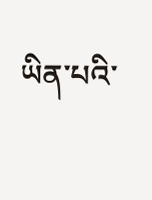ཡིན་པའི་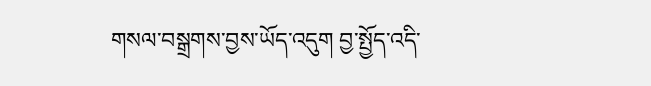གསལ་བསྒྲགས་བྱས་ཡོད་འདུག བྱ་སྤྱོད་འདི་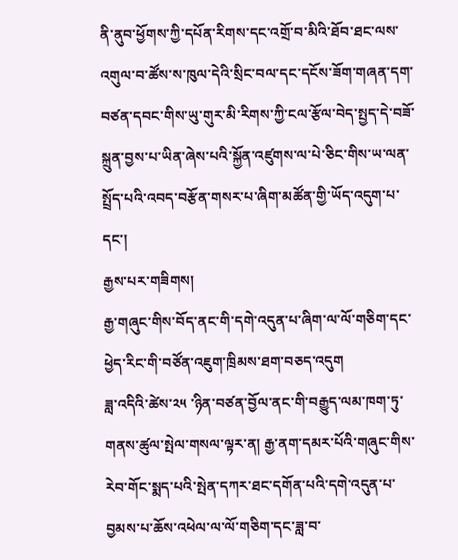ནི་ནུབ་ཕྱོགས་ཀྱི་དཔོན་རིགས་དང་འགྲོ་བ་མིའི་ཐོབ་ཐང་ལས་འགུལ་བ་ཚོས་ས་ཁུལ་དེའི་སྲིང་བལ་དང་དངོས་ཟོག་གཞན་དག་བཙན་དབང་གིས་ཡུ་གུར་མི་རིགས་ཀྱི་ངལ་རྩོལ་བེད་སྤྱད་དེ་བཟོ་སྐྲུན་བྱས་པ་ཡིན་ཞེས་པའི་སྐྱོན་འཛུགས་ལ་པེ་ཅིང་གིས་ཡ་ལན་སྤྲོད་པའི་འབད་བརྩོན་གསར་པ་ཞིག་མཚོན་གྱི་ཡོད་འདུག་པ་དང་།
རྒྱས་པར་གཟིགས།
རྒྱ་གཞུང་གིས་བོད་ནང་གི་དགེ་འདུན་པ་ཞིག་ལ་ལོ་གཅིག་དང་ཕྱེད་རིང་གི་བཙོན་འཇུག་ཁྲིམས་ཐག་བཅད་འདུག
ཟླ་འདིའི་ཚེས་༢༥ ་ཉིན་བཙན་བྱོལ་ནང་གི་བརྒྱུད་ལམ་ཁག་ཏུ་གནས་ཚུལ་སྤེལ་གསལ་ལྟར་ན། རྒྱ་ནག་དམར་པོའི་གཞུང་གིས་རེབ་གོང་སྨད་པའི་སྤེན་དཀར་ཐང་དགོན་པའི་དགེ་འདུན་པ་བྱམས་པ་ཆོས་འཕེལ་ལ་ལོ་གཅིག་དང་ཟླ་བ་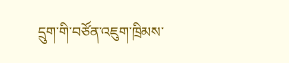དྲུག་གི་བཙོན་འཇུག་ཁྲིམས་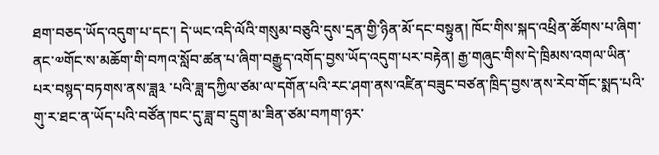ཐག་བཅད་ཡོད་འདུག་པ་དང་། དེ་ཡང་འདི་ལོའི་གསུམ་བཅུའི་དུས་དྲན་གྱི་ཉིན་མོ་དང་བསྟུན། ཁོང་གིས་སྐད་འཕྲིན་ཚོགས་པ་ཞིག་ནང་༧གོང་ས་མཆོག་གི་བཀའ་སློབ་ཚན་པ་ཞིག་བརྒྱུད་འགོད་བྱས་ཡོད་འདུག་པར་བརྟེན། རྒྱ་གཞུང་གིས་དེ་ཁྲིམས་འགལ་ཡིན་པར་བསྙད་བཏགས་ནས་ཟླ༣ ་པའི་ཟླ་དཀྱིལ་ཙམ་ལ་དགོན་པའི་རང་ཤག་ནས་འཛིན་བཟུང་བཙན་ཁྲིད་བྱས་ནས་རེབ་གོང་སྨད་པའི་གུ་ར་ཐང་ན་ཡོད་པའི་བཙོན་ཁང་དུ་ཟླ་བ་དྲུག་མ་ཟིན་ཙམ་བཀག་ཉར་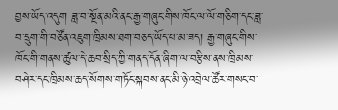བྱས་ཡོད་འདུག ཟླ་བ་སྔོན་མའི་ནང་རྒྱ་གཞུང་གིས་ཁོང་ལ་ལོ་གཅིག་དང་ཟླ་བ་དྲུག་གི་བཙོན་འཇུག་ཁྲིམས་ཐག་བཅད་ཡོད་པ་མ་ཟད། རྒྱ་གཞུང་གིས་ཁོང་གི་གནས་ཚུལ་དེ་ཆབ་སྲིད་ཀྱི་གནད་དོན་ཞིག་ལ་བརྩིས་ནས་ཁྲིམས་བཤེར་དང་ཁྲིམས་ཆད་སོགས་གཏོང་སྐབས་ནང་མི་ཉེ་འབྲེལ་ཚོར་གསང་བ་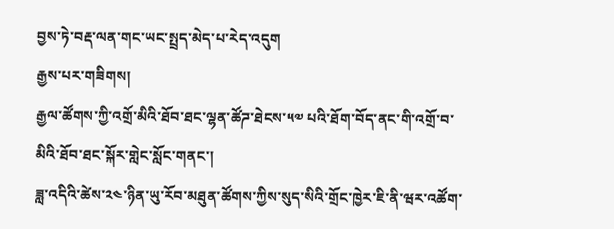བྱས་ཏེ་བརྡ་ལན་གང་ཡང་སྤྲད་མེད་པ་རེད་འདུག
རྒྱས་པར་གཟིགས།
རྒྱལ་ཚོགས་ཀྱི་འགྲོ་མིའི་ཐོབ་ཐང་ལྷན་ཚོཌ་ཐེངས་༥༧ པའི་ཐོག་བོད་ནང་གི་འགྲོ་བ་མིའི་ཐོབ་ཐང་སྐོར་གླེང་སློང་གནང་།
ཟླ་འདིའི་ཚེས་༢༤་ཉིན་ཡུ་རོབ་མཐུན་ཚོགས་ཀྱིས་སུད་སིའི་གྲོང་ཁྱེར་ཇི་ནི་ཝར་འཚོག་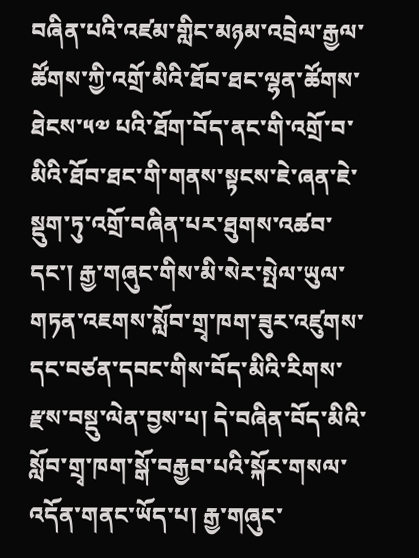བཞིན་པའི་འཛམ་གླིང་མཉམ་འབྲེལ་རྒྱལ་ཚོགས་ཀྱི་འགྲོ་མིའི་ཐོབ་ཐང་ལྷན་ཚོགས་ཐེངས་༥༧ པའི་ཐོག་བོད་ནང་གི་འགྲོ་བ་མིའི་ཐོབ་ཐང་གི་གནས་སྟངས་ཇེ་ཞན་ཇེ་སྡུག་ཏུ་འགྲོ་བཞིན་པར་ཐུགས་འཚབ་དང་། རྒྱ་གཞུང་གིས་མི་སེར་སྤེལ་ཡུལ་གཏན་འཇགས་སློབ་གྲྭ་ཁག་ཟུར་འཛུགས་དང་བཙན་དབང་གིས་བོད་མིའི་རིགས་རྫས་བསྡུ་ལེན་བྱས་པ། དེ་བཞིན་བོད་མིའི་སློབ་གྲྭ་ཁག་སྒོ་བརྒྱབ་པའི་སྐོར་གསལ་འདོན་གནང་ཡོད་པ། རྒྱ་གཞུང་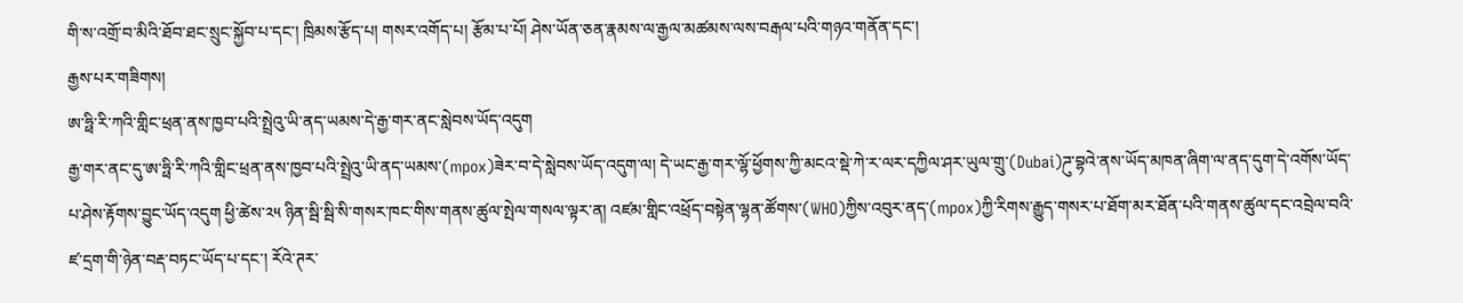གི་ས་འགྲོ་བ་མིའི་ཐོབ་ཐང་སྲུང་སྐྱོབ་པ་དང་། ཁྲིམས་རྩོད་པ། གསར་འགོད་པ། རྩོམ་པ་པོ། ཤེས་ཡོན་ཅན་རྣམས་ལ་རྒྱལ་མཚམས་ལས་བརྒལ་པའི་གཉའ་གནོན་དང་།
རྒྱས་པར་གཟིགས།
ཨ་ཧྥི་རི་ཀའི་གླིང་ཕྲན་ནས་ཁྱབ་པའི་སྤྲེའུ་ཡི་ནད་ཡམས་དེ་རྒྱ་གར་ནང་སླེབས་ཡོད་འདུག
རྒྱ་གར་ནང་དུ་ཨ་ཧྥི་རི་ཀའི་གླིང་ཕྲན་ནས་ཁྱབ་པའི་སྤྲེའུ་ཡི་ནད་ཡམས་(mpox)ཟེར་བ་དེ་སླེབས་ཡོད་འདུག་ལ། དེ་ཡང་རྒྱ་གར་ལྷོ་ཕྱོགས་ཀྱི་མངའ་སྡེ་ཀེ་ར་ལར་དཀྱིལ་ཤར་ཡུལ་གྲུ་(Dubai)ཌུ་བྷའེ་ནས་ཡོད་མཁན་ཞིག་ལ་ནད་དུག་དེ་འགོས་ཡོད་པ་ཤེས་རྟོགས་བྱུང་ཡོད་འདུག ཕྱི་ཚེས་༢༥ ཉིན་སྦི་སྦི་སི་གསར་ཁང་གིས་གནས་ཚུལ་སྤེལ་གསལ་ལྟར་ན། འཛམ་གླིང་འཕྲོད་བསྟེན་ལྷན་ཚོགས་(WHO)ཀྱིས་འབུར་ནད་(mpox)ཀྱི་རིགས་རྒྱུད་གསར་པ་ཐོག་མར་ཐོན་པའི་གནས་ཚུལ་དང་འབྲེལ་བའི་ཛ་དྲག་གི་ཉེན་བརྡ་བཏང་ཡོད་པ་དང་། རོའེ་ཊར་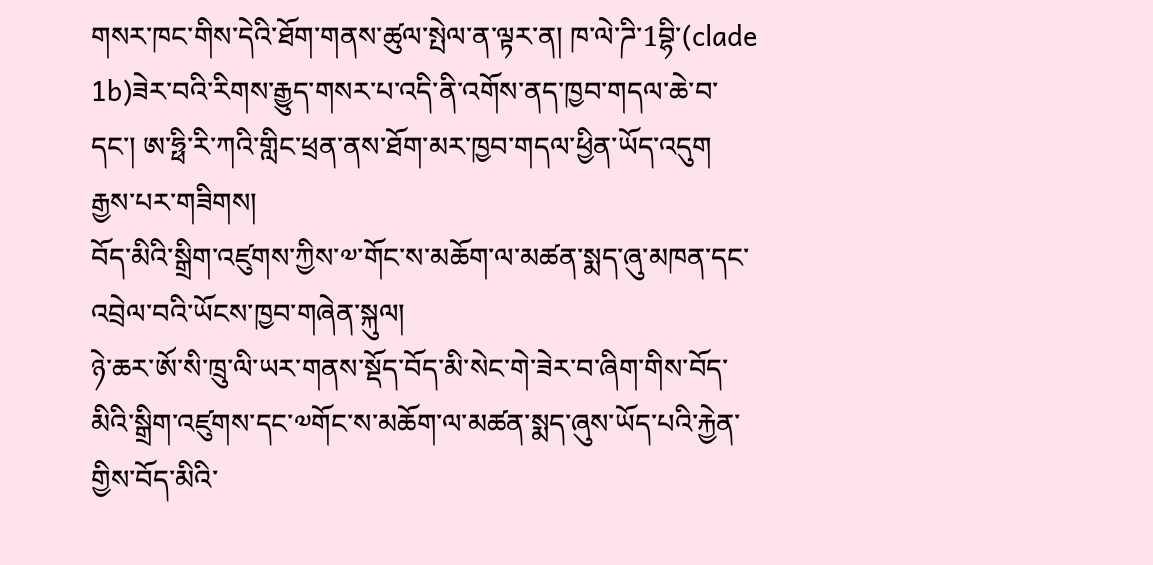གསར་ཁང་གིས་དེའི་ཐོག་གནས་ཚུལ་སྤེལ་ན་ལྟར་ན། ཁ་ལེ་ཌི་1བྷི་(clade 1b)ཟེར་བའི་རིགས་རྒྱུད་གསར་པ་འདི་ནི་འགོས་ནད་ཁྱབ་གདལ་ཆེ་བ་དང་། ཨ་ཧྥི་རི་ཀའི་གླིང་ཕྲན་ནས་ཐོག་མར་ཁྱབ་གདལ་ཕྱིན་ཡོད་འདུག
རྒྱས་པར་གཟིགས།
བོད་མིའི་སྒྲིག་འཛུགས་ཀྱིས་༧་གོང་ས་མཆོག་ལ་མཚན་སྨད་ཞུ་མཁན་དང་འབྲེལ་བའི་ཡོངས་ཁྱབ་གཞེན་སྐུལ།
ཉེ་ཆར་ཨོ་སི་ཁྲུ་ལི་ཡར་གནས་སྡོད་བོད་མི་སེང་གེ་ཟེར་བ་ཞིག་གིས་བོད་མིའི་སྒྲིག་འཛུགས་དང་༧གོང་ས་མཆོག་ལ་མཚན་སྨད་ཞུས་ཡོད་པའི་རྐྱེན་གྱིས་བོད་མིའི་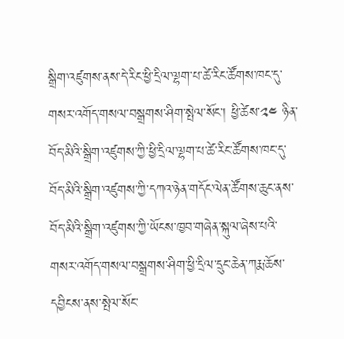སྒྲིག་འཛུགས་ནས་དེ་རིང་ཕྱི་དྲིལ་ལྷག་པ་ཚེ་རིང་ཚོགས་ཁང་དུ་གསར་འགོད་གསལ་བསྒྲགས་ཤིག་སྤེལ་སོང་། ཕྱི་ཚེས་༢༤ ཉིན་བོད་མིའི་སྒྲིག་འཛུགས་ཀྱི་ཕྱི་དྲིལ་ལྷག་པ་ཚེ་རིང་ཚོགས་ཁང་དུ་བོད་མིའི་སྒྲིག་འཛུགས་ཀྱི་དཀའ་ཉེན་གདོང་ལེན་ཚོགས་ཆུང་ནས་བོད་མིའི་སྒྲིག་འཛུགས་ཀྱི་ཡོངས་ཁྱབ་གཞེན་སྐུལ་ཞེས་པའི་གསར་འགོད་གསལ་བསྒྲགས་ཤིག་ཕྱི་དྲིལ་དྲུང་ཆེན་ཀརྨ་ཆོས་དབྱིངས་ནས་སྤེལ་སོང་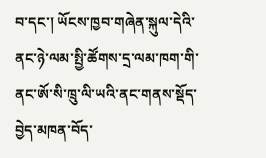བ་དང་། ཡོངས་ཁྱབ་གཞེན་སྐུལ་དེའི་ནང་ཉེ་ལམ་སྤྱི་ཚོགས་དྲ་ལམ་ཁག་གི་ནང་ཨོ་སི་ཁྲུ་ལི་ཡའི་ནང་གནས་སྡོད་བྱེད་མཁན་བོད་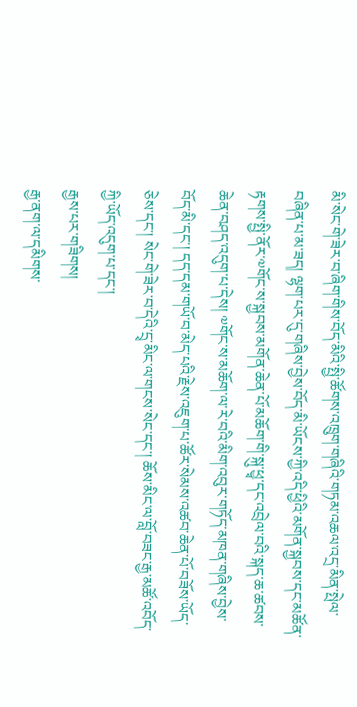མི་སེང་གེ་ཟེར་བ་ཞིག་གིས་བོད་མིའི་སྤྱི་ཚོགས་འཁྲུག་གཞིའི་གཏམ་འཆལ་འདྲ་མིན་སྤེལ་བཞིན་པ་མ་ཟད། ལྷག་པར་དུ་གཞིས་བྱེས་བོད་མི་ཡོངས་ཀྱི་འདི་ཕྱིའི་མགོན་སྐྱབས་དང་མཚོན་རྟགས་སྤྱི་ནོར་༧གོང་ས་སྐྱབས་མགོན་ཆེན་པོ་མཆོག་གི་སྐུ་ཕྱྭ་དང་འབྲེལ་བའི་སྐད་ཆ་ཚབས་ཆེན་བཤད་འདུག་པ་དེས། ༧གོང་ས་མཆོག་ལ་རེ་བའི་མིག་འབུར་གཏོད་མཁན་གཞིས་བྱེས་བོད་མི་དང་། དད་དམ་གཡོ་བ་མེད་པའི་རྗེས་འཇུག་པ་ཚོར་སེམས་འཚབ་ཆེན་པོ་བཟོས་ཡོད་ཅེས་དང་། སེང་གེ་ཟེར་བ་དེའི་དྲྭ་མིང་ལ་གངས་སེང་དང་། ཆོས་མིང་ལ་བློ་བཟང་རྒྱ་མཚོ་འབོད་ཀྱི་ཡོད་འདུག་པ་དང་།
རྒྱས་པར་གཟིགས།
རྒྱ་ནག་ལ་དམིགས་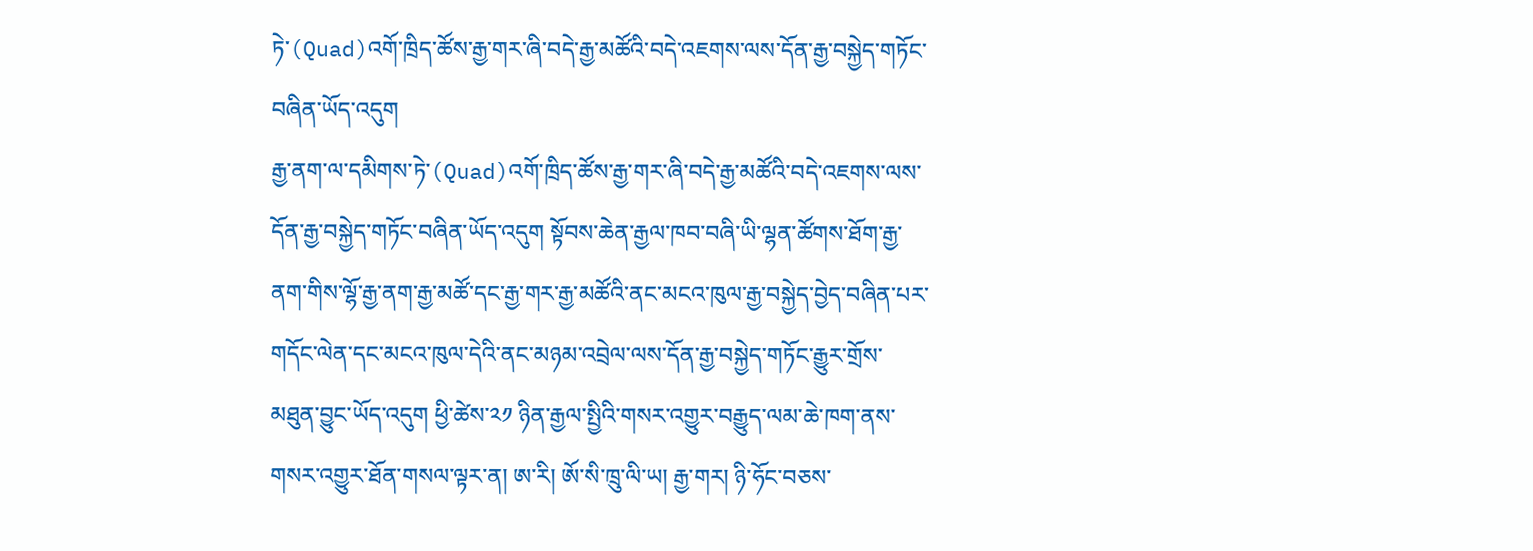ཏེ་(Quad)འགོ་ཁྲིད་ཚོས་རྒྱ་གར་ཞི་བདེ་རྒྱ་མཚོའི་བདེ་འཇགས་ལས་དོན་རྒྱ་བསྐྱེད་གཏོང་བཞིན་ཡོད་འདུག
རྒྱ་ནག་ལ་དམིགས་ཏེ་(Quad)འགོ་ཁྲིད་ཚོས་རྒྱ་གར་ཞི་བདེ་རྒྱ་མཚོའི་བདེ་འཇགས་ལས་དོན་རྒྱ་བསྐྱེད་གཏོང་བཞིན་ཡོད་འདུག སྟོབས་ཆེན་རྒྱལ་ཁབ་བཞི་ཡི་ལྷན་ཚོགས་ཐོག་རྒྱ་ནག་གིས་ལྷོ་རྒྱ་ནག་རྒྱ་མཚོ་དང་རྒྱ་གར་རྒྱ་མཚོའི་ནང་མངའ་ཁུལ་རྒྱ་བསྐྱེད་བྱེད་བཞིན་པར་གདོང་ལེན་དང་མངའ་ཁུལ་དེའི་ནང་མཉམ་འབྲེལ་ལས་དོན་རྒྱ་བསྐྱེད་གཏོང་རྒྱུར་གྲོས་མཐུན་བྱུང་ཡོད་འདུག ཕྱི་ཚེས་༢༡ ཉིན་རྒྱལ་སྤྱིའི་གསར་འགྱུར་བརྒྱུད་ལམ་ཆེ་ཁག་ནས་གསར་འགྱུར་ཐོན་གསལ་ལྟར་ན། ཨ་རི། ཨོ་སི་ཁྲུ་ལི་ཡ། རྒྱ་གར། ཉི་ཧོང་བཅས་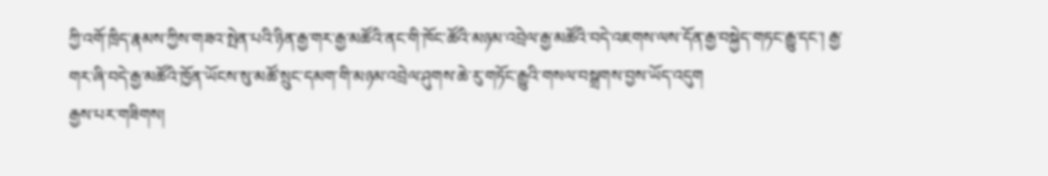ཀྱི་འགོ་ཁྲིད་རྣམས་ཀྱིས་གཟའ་སྤེན་པའི་ཉིན་རྒྱ་གར་རྒྱ་མཚོའི་ནང་གི་ཁོང་ཚོའི་མཉམ་འབྲེལ་རྒྱ་མཚོའི་བདེ་འཇགས་ལས་དོན་རྒྱ་བསྐྱེད་གཏང་རྒྱུ་དང་། རྒྱ་གར་ཞི་བདེ་རྒྱ་མཚོའི་ཁྱོན་ཡོངས་སུ་མཚོ་སྲུང་དམག་གི་མཉམ་འབྲེལ་ཤུགས་ཆེ་རུ་གཏོང་རྒྱུའི་གསལ་བསྒྲགས་བྱས་ཡོད་འདུག
རྒྱས་པར་གཟིགས།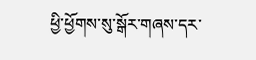ཕྱི་ཕྱོགས་སུ་སྒོར་གཞས་དར་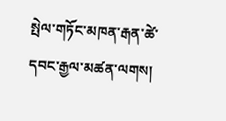སྤེལ་གཏོང་མཁན་རྒན་ཚེ་དབང་རྒྱལ་མཚན་ལགས།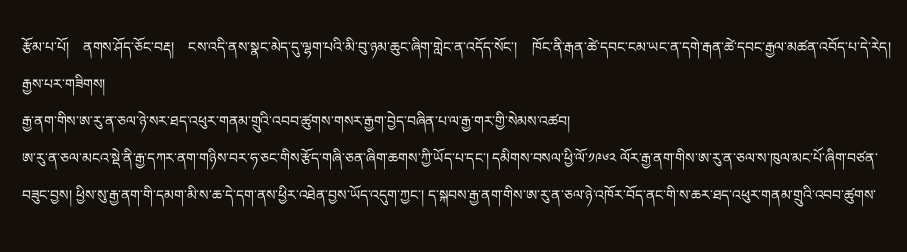རྩོམ་པ་པོ།    ནགས་ཤོད་ཅོང་བརྡ།    ངས་འདི་ནས་སྣང་མེད་དུ་ལྷག་པའི་མི་བུ་ཉམ་ཆུང་ཞིག་གླེང་ན་འདོད་སོང་།    ཁོང་ནི་རྒན་ཚེ་དབང་ངམ་ཡང་ན་དགེ་རྒན་ཚེ་དབང་རྒྱལ་མཚན་འབོད་པ་དེ་རེད།
རྒྱས་པར་གཟིགས།
རྒྱ་ནག་གིས་ཨ་རུ་ན་ཅལ་ཉེ་སར་ཐད་འཕུར་གནམ་གྲུའི་འབབ་ཚུགས་གསར་རྒྱག་བྱེད་བཞིན་པ་ལ་རྒྱ་གར་གྱི་སེམས་འཚབ།
ཨ་རུ་ན་ཅལ་མངའ་སྡེ་ནི་རྒྱ་དཀར་ནག་གཉིས་བར་ཧ་ཅང་གིས་རྩོད་གཞི་ཅན་ཞིག་ཆགས་ཀྱི་ཡོད་པ་དང་། དམིགས་བསལ་ཕྱི་ལོ་༡༩༦༢ ལོར་རྒྱ་ནག་གིས་ཨ་རུ་ན་ཅལ་ས་ཁུལ་མང་པོ་ཞིག་བཙན་བཟུང་བྱས། ཕྱིས་སུ་རྒྱ་ནག་གི་དམག་མི་ས་ཆ་དེ་དག་ནས་ཕྱིར་འཐེན་བྱས་ཡོད་འདུག་ཀྱང་། ད་སྐབས་རྒྱ་ནག་གིས་ཨ་རུ་ན་ཅལ་ཉེ་འཁོར་བོད་ནང་གི་ས་ཆར་ཐད་འཕུར་གནམ་གྲུའི་འབབ་ཚུགས་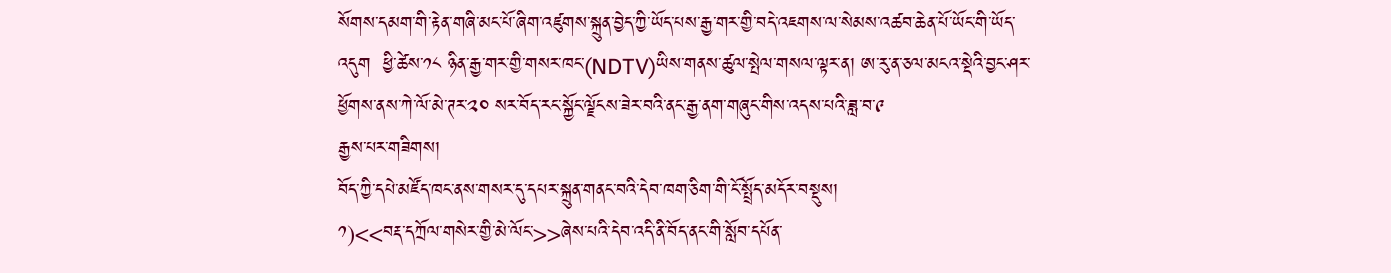སོགས་དམག་གི་རྟེན་གཞི་མང་པོ་ཞིག་འཛུགས་སྐྲུན་བྱེད་ཀྱི་ཡོད་པས་རྒྱ་གར་གྱི་བདེ་འཇགས་ལ་སེམས་འཚབ་ཆེན་པོ་ཡོང་གི་ཡོད་འདུག  ཕྱི་ཚེས་༡༨ ཉིན་རྒྱ་གར་གྱི་གསར་ཁང་(NDTV)ཡིས་གནས་ཚུལ་སྤེལ་གསལ་ལྟར་ན། ཨ་རུ་ན་ཅལ་མངའ་སྡེའི་བྱང་ཤར་ཕྱོགས་ནས་ཀེ་ལོ་མེ་ཊར་༢༠ སར་བོད་རང་སྐྱོང་ལྗོངས་ཟེར་བའི་ནང་རྒྱ་ནག་གཞུང་གིས་འདས་པའི་ཟླ་བ་༩
རྒྱས་པར་གཟིགས།
བོད་ཀྱི་དཔེ་མཛོད་ཁང་ནས་གསར་དུ་དཔར་སྐྲུན་གནང་བའི་དེབ་ཁག་ཅིག་གི་ངོ་སྤྲོད་མདོར་བསྡུས།
༡)<<བརྡ་དཀྲོལ་གསེར་གྱི་མེ་ལོང་>>ཞེས་པའི་དེབ་འདི་ནི་བོད་ནང་གི་སློབ་དཔོན་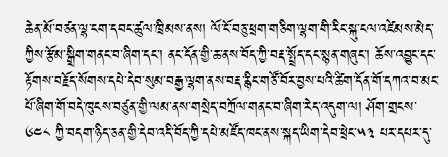ཆེན་མོ་བཙན་ལྷ་ངག་དབང་ཚུལ་ཁྲིམས་ནས། ལོ་ངོ་བཅུ་ཕྲག་གཅིག་ལྷག་གི་རིང་སྐུ་ངལ་འཛེམས་མེད་ཀྱིས་རྩོམ་སྒྲིག་གནང་བ་ཞིག་དང་། ནང་དོན་གྱི་ཆ་ནས་བོད་ཀྱི་བརྡ་སྤྲོད་དང་སྙན་གཞུང་། ཆོས་འབྱུང་དང་རྟོགས་བརྗོད་སོགས་དཔེ་དེབ་སུམ་བརྒྱ་ལྷག་ནས་བརྡ་རྙིང་གཙོ་བོར་བྱས་པའི་ཚིག་དོན་གོ་དཀའ་བ་མང་པོ་ཞིག་གོ་བདེ་ཁུངས་བཙུན་གྱི་ལམ་ནས་གསྲེད་བཀྲོལ་གནང་བ་ཞིག་རེད་འདུག་ལ། ཤོག་གྲངས་༦༤༨ ཀྱི་བདག་ཉིད་ཅན་གྱི་དེབ་འདི་བོད་ཀྱི་དཔེ་མཛོད་ཁང་ནས་སྐད་ཡིག་དེབ་ཕྲེང་༥༣ པར་དཔར་དུ་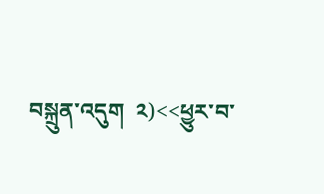བསྐྲུན་འདུག  ༢)<<ཕྱུར་བ་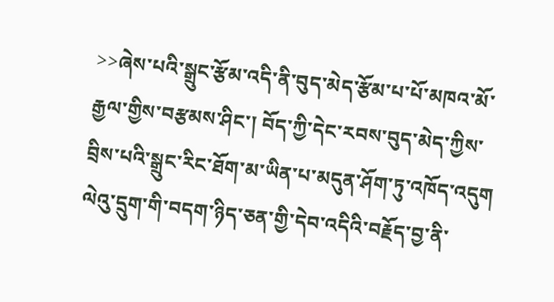>>ཞེས་པའི་སྒྲུང་རྩོམ་འདི་ནི་བུད་མེད་རྩོམ་པ་པོ་མཁའ་མོ་རྒྱལ་གྱིས་བརྩམས་ཤིང་། བོད་ཀྱི་དེང་རབས་བུད་མེད་ཀྱིས་བྲིས་པའི་སྒྲུང་རིང་ཐོག་མ་ཡིན་པ་མདུན་ཤོག་ཏུ་འཁོད་འདུག ལེའུ་དྲུག་གི་བདག་ཉིད་ཅན་གྱི་དེབ་འདིའི་བརྗོད་བྱ་ནི་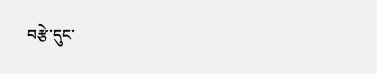བརྩེ་དུང་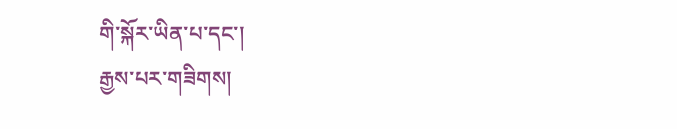གི་སྐོར་ཡིན་པ་དང་།
རྒྱས་པར་གཟིགས།